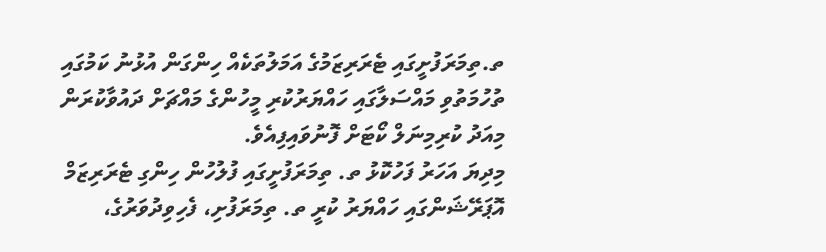ތ.ތިމަރަފުށީގައި ޓެރަރިޒަމުގެ އަމަލުތަކެއް ހިންގަން އުޅުނު ކަމުގައި ތުހުމަތުވި މައްސަލާގައި ހައްޔަރުކުރި މީހުންގެ މައްޗަށް ދައުވާކުރަން މިއަދު ކުރިމިނަލް ކޯޓަށް ފޮނުވައިފިއެވެ.
މިދިޔަ އަހަރު ފަހުކޮޅު ތ. ތިމަރަފުށީގައި ފުލުހުން ހިންގި ޓެރަރިޒަމް އޮޕަރޭޝަންގައި ހައްޔަރު ކުރީ ތ. ތިމަރަފުށި، ފެހިވިދުވަރުގެ،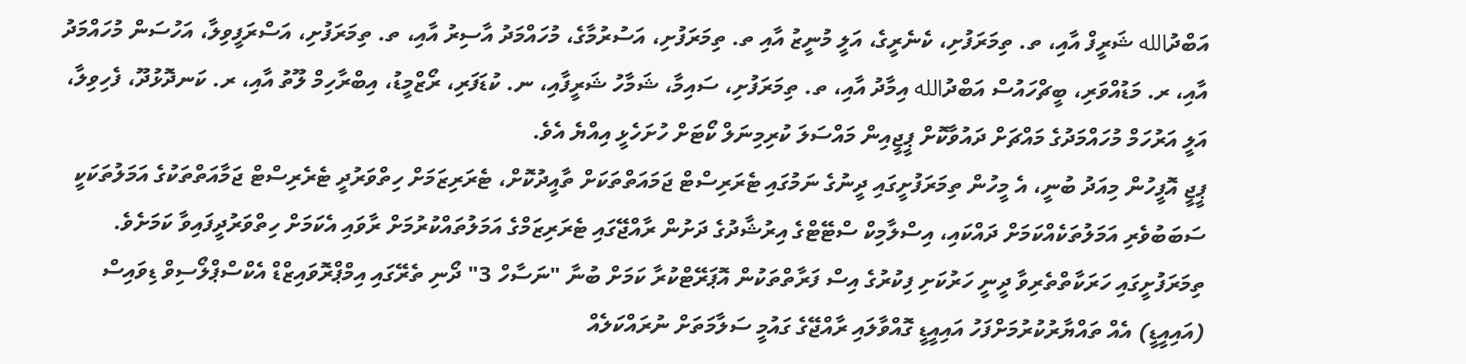އަބްދުالله ޝަރީފް އާއި، ތ. ތިމަރަފުށި، ކެނެރީގެ، އަލީ މުނީޒު އާއި ތ. ތިމަރަފުށި، އަސުރުމާގެ، މުހައްމަދު އާސިރު އާއި، ތ. ތިމަރަފުށި، އަސްރަފީވިލާ، އަހުސަން މުހައްމަދު އާއި، ރ. މަޑުއްވަރި، ބީޗްހައުސް އަބްދުالله އިމާދު އާއި، ތ. ތިމަރަފުށި، ސައިމާ، ޝަމާހު ޝަރީފާއި، ނ. ކުޑަފަރި، ރޯޒްމީޑު، އިބްރާހިމް ލޫތު އާއި، ރ. ކަނދޮޅުދޫ، ފެހިވިލާ، އަލީ އަރުހަމް މުހައްމަދުގެ މައްޗަށް ދައުވާކޮށް ޕީޖީއިން މައްސަލަ ކުރިމިނަލް ކޯޓަށް ހުށަހެޅީ އިއްޔެ އެވެ.
ޕީޖީ އޮފީހުން މިއަދު ބުނީ، އެ މީހުން ތިމަރަފުށީގައި ދީނުގެ ނަމުގައި ޓެރަރިސްޓް ޖަމައަތްތަކަށް ތާއީދުކޮށް، ޓެރަރިޒަމަށް ހިތްވަރުދީ ޓެރެރިސްޓް ޖަމާއަތްތަކުގެ އަމަލުތަކަކީ ސަބަބުވެރި އަމަލުތަކެއްކަމަށް ދައްކައި، އިސްލާމިކް ސްޓޭޓްގެ އިރުޝާދުގެ ދަށުން ރާއްޖޭގައި ޓެރަރިޒަމްގެ އަމަލުތައްކުރުމަށް ރާވައި އެކަމަށް ހިތްވަރުދީފައިވާ ކަމަށެވެ.
ތިމަރަފުށީގައި ހަރަކާތްތެރިވާ ދީނީ ހަރުކަށި ފިކުރުގެ އިސް ފަރާތްތަކުން އޮޕަރޭޓްކުރާ ކަމަށް ބުނާ "ނަސާހް 3" ދޯނި ތެރޭގައި އިމްޕްރޮވައިޒްޑް އެކްސްޕްލޯސިވް ޑިވައިސް (އައިއީޑީ) އެއް ތައްޔާރުކުރުމަށްފަހު އައިއީޑީ ގޮއްވާލައި ރާއްޖޭގެ ގައުމީ ސަލާމަތަށް ނުރައްކަލެއް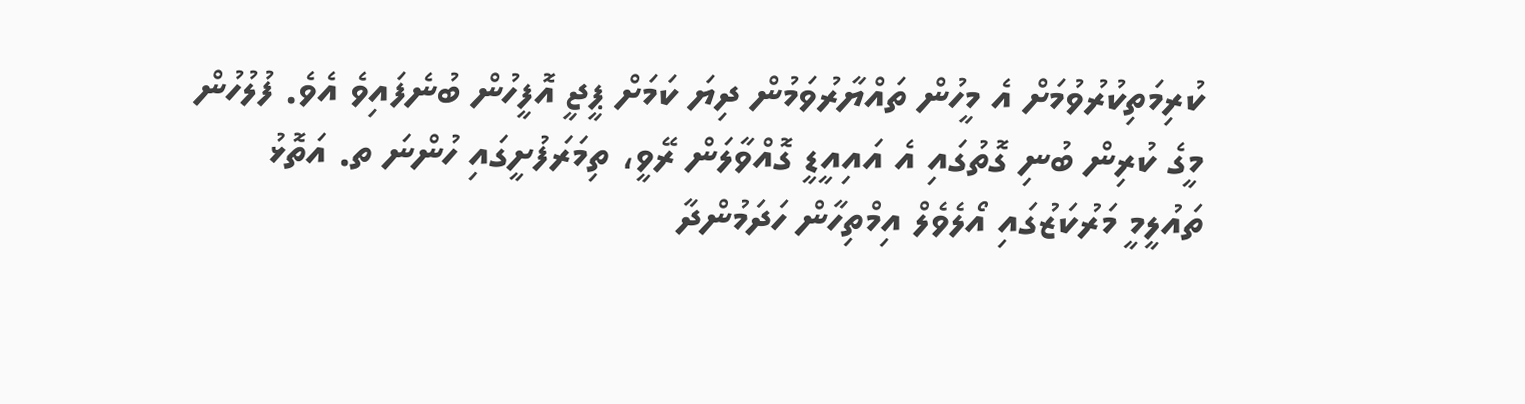ކުރިމަތިކުރުވުމަށް އެ މީހުން ތައްޔާރުވަމުން ދިޔަ ކަމަށް ޕީޖީ އޮފީހުން ބުނެފައިވެ އެވެ. ފުލުހުން މީގެ ކުރިން ބުނި ގޮތުގައި އެ އައިއީޑީ ގޮއްވާލަން ރޭވީ، ތިމަރަފުށީގައި ހުންނަ ތ. އަތޮޅު ތައުލީމީ މަރުކަޒުގައި އޯލެވެލް އިމްތިހާން ހަދަމުންދާ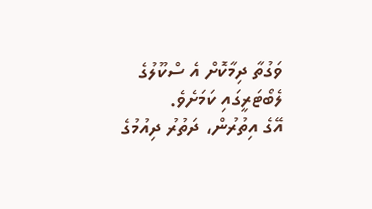ވަގުތާ ދިމާކޮށް އެ ސްކޫލުގެ ލެބޯޓަރީގައި ކަމަށެވެ.
އޭގެ އިތުރުން، ދަތުރު ދިއުމުގެ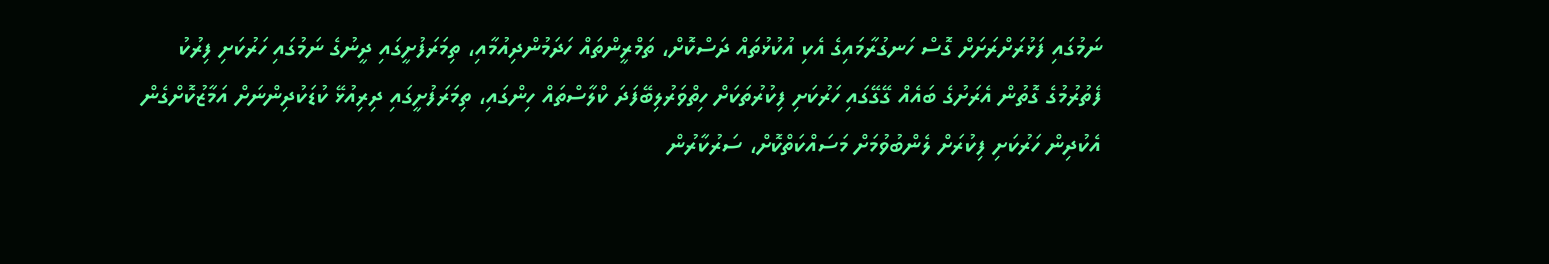ނަމުގައި ފަޅުރަށްރަށަށް ގޮސް ހަނގުރާމައިގެ އެކި އުކުޅުތައް ދަސްކޮށް، ތަމްރީންތައް ހަދަމުންދިއުމާއި، ތިމަރަފުށީގައި ދީނުގެ ނަމުގައި ހަރުކަށި ފިރުކު ފެތުރުމުގެ ގޮތުން އެރަށުގެ ބައެއް ގޭގޭގައި ހަރުކަށި ފިކުރުތަކަށް ހިތްވަރުލިބޭފަދަ ކްލާސްތައް ހިންގައި، ތިމަރަފުށީގައި ދިރިއުޅޭ ކުޑަކުދިންނަށް އަމާޒުކޮށްގެން އެކުދިން ހަރުކަށި ފިކުރަށް ލެންބުވުމަށް މަސައްކަތްކޮށް، ސަރުކާރުން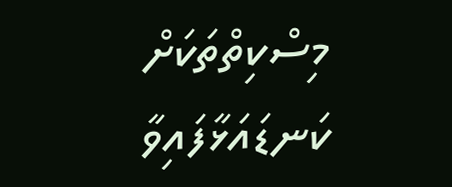މިސްކިތްތަކަށް ކަނޑައަޅާފައިވާ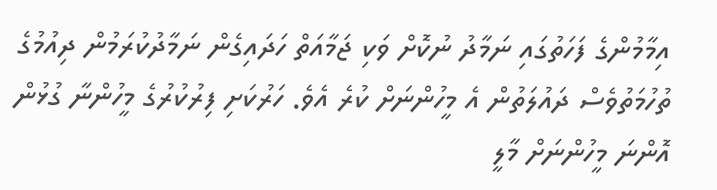އިމާމުންގެ ފަހަތުގައި ނަމާދު ނުކޮށް ވަކި ޖަމާއަތް ހަދައިގެން ނަމާދުކުރަމުން ދިއުމުގެ ތުހުމަތުވެސް ދައުލަތުން އެ މީހުންނަށް ކުރެ އެވެ. ހަރުކަށި ފިރުކުރުގެ މީހުންނާ ގުޅުން އޮންނަ މީހުންނަށް މާލީ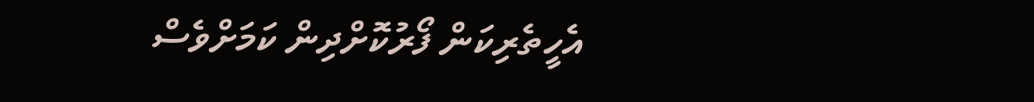އެހީތެރިކަން ފޯރުކޮށްދިން ކަމަށްވެސް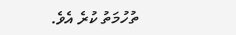ތުހުމަތު ކުރެ އެވެ.